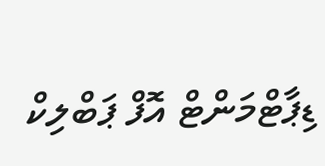ޑިޕާޓްމަންޓް އޮފް ޕަބްލިކް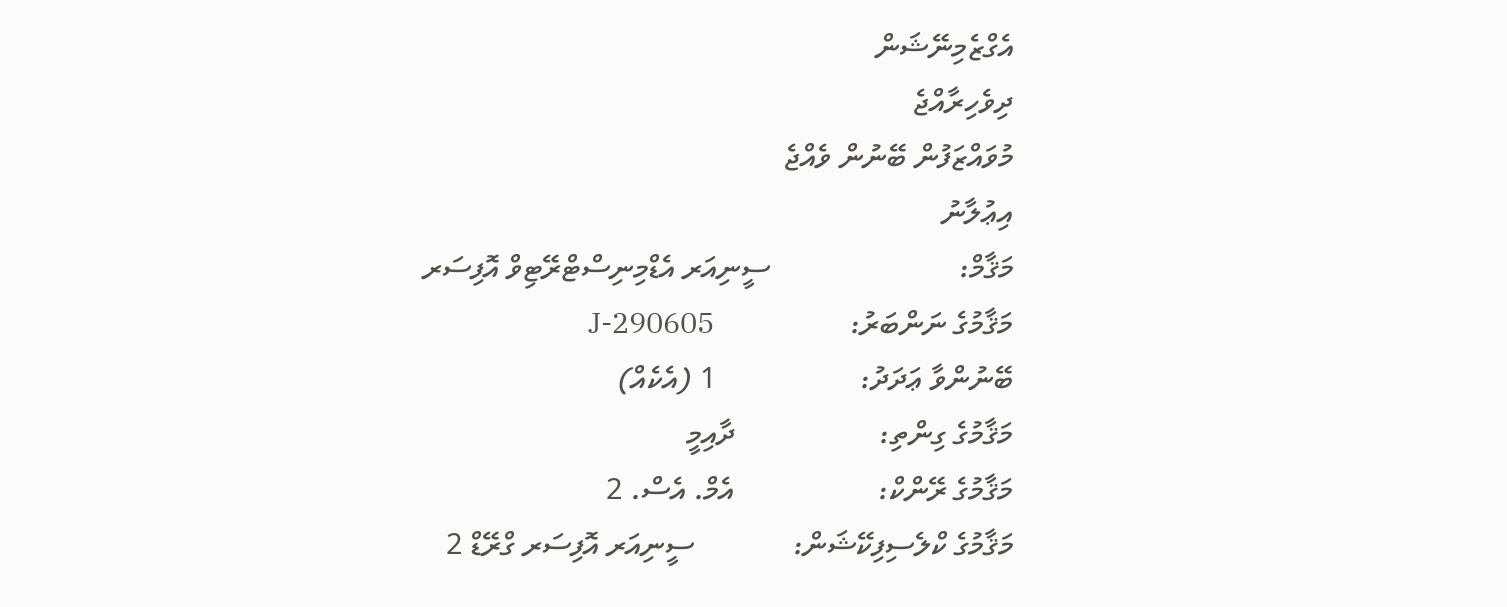އެގްޒެމިނޭޝަން
ދިވެހިރާއްޖެ
މުވައްޒަފުން ބޭނުން ވެއްޖެ
އިޢުލާނު
މަޤާމް:                         ސީނިއަރ އެޑްމިނިސްޓްރޭޓިވް އޮފިސަރ
މަޤާމުގެ ނަންބަރު:                  J-290605
ބޭނުންވާ ޢަދަދު:                   1 (އެކެއް)
މަޤާމުގެ ގިންތި:                   ދާއިމީ
މަޤާމުގެ ރޭންކް:                   އެމް. އެސް. 2
މަޤާމުގެ ކްލެސިފިކޭޝަން:             ސީނިއަރ އޮފިސަރ ގްރޭޑް 2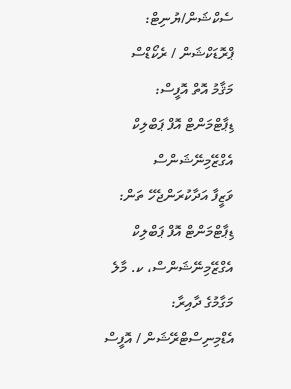ސެކްޝަން/ޔުނިޓް:                  ޕްރޮޑަކްޝަން / ރެކޯޑްސް
މަޤާމު އޮތް އޮފީސް:                ޑިޕާޓްމަންޓް އޮފް ޕަބްލިކް އެގްޒޭމިނޭޝަންސް
ވަޒީފާ އަދާކުރަންޖެހޭ ތަން:            ޑިޕާޓްމަންޓް އޮފް ޕަބްލިކް އެގްޒޭމިނޭޝަންސް، ކ. މާލެ
މަގާމުގެ ދާއިރާ:                   އެޑްމިނިސްޓްރޭޝަން / އޮފީސް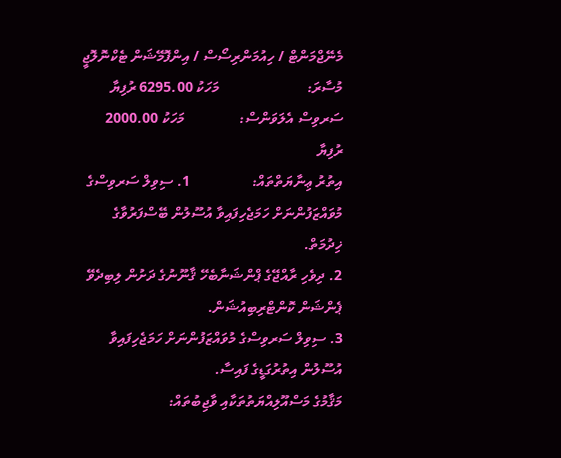މެނޭޖްމަންޓް / ހިއުމަންރިސޯސް / އިންފޮމޭޝަން ޓެކްނޮލޮޖީ
މުސާރަ:                        މަހަކު 6295.00 ރުފިޔާ
ސަރވިސް އެލަވަންސް:               މަހަކު 2000.00 ރުފިޔާ
އިތުރު ޢިނާޔަތްތައް:                 1. ސިވިލް ސަރވިސްގެ މުވައްޒަފުންނަށް ހަމަޖެހިފައިވާ އުސޫލުން ބޭސްފަރުވާގެ ޚިދުމަތް.
2. ދިވެހި ރާއްޖޭގެ ޕްންޝަނާބެހޭ ޤާނޫނުގެ ދަށުން ލިބިދެވޭ ޕެންޝަން ކޮންޓްރިބިއުޝަން.
3. ސިވިލް ސަރވިސްގެ މުވައްޒަފުންނަށް ހަމަޖެހިފައިވާ އުސޫލުން އިތުރުގަޑީގެ ފައިސާ.
މަޤާމުގެ މަސްއޫލިއްޔަތުތަކާއި ވާޖިބުތައް: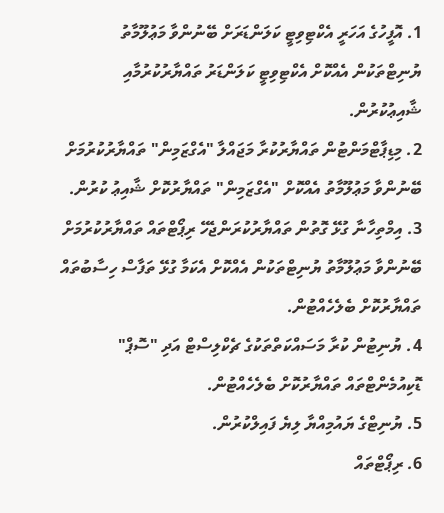1. އޮފީހުގެ އަހަރީ އެކްޓިވިޓީ ކަލަންޑަރަށް ބޭނުންވާ މަޢުލޫމާތު ޔުނިޓްތަކުން އެއްކޮށް އެކްޓިވިޓީ ކަލަންޑަރު ތައްޔާރުކުރުމާއި ޝާއިޢުކުރުން.
2. މިޑިޕާޓްމަންޓުން ތައްޔާރުކުރާ މަޖައްލާ "އެގްޒަމިން" ތައްޔާރުކުރުމަށް ބޭނުންވާ މަޢުލޫމާތު އެއްކޮށް "އެގްޒަމިން" ތައްޔާރުކޮށް ޝާއިޢު ކުރުން.
3. އިމްތިހާނާ ގުޅޭ ގޮތުން ތައްޔާރުކުރަންޖެހޭ ރިޕޯޓްތައް ތައްޔާރުކުރުމަށް ބޭނުންވާ މަޢުލޫމާތު ޔުނިޓްތަކުން އެއްކޮށް އެކަމާ ގުޅޭ ތަފާސް ހިސާބުތައް ތައްޔާރުކޮށް ބެލެހެއްޓުން.
4. ޔުނިޓުން ކުރާ މަސައްކަތްތަކުގެ ޗެކްލިސްޓް އަދި "ސޮޕް" ޑޮކިއުމެންޓްތައް ތައްޔާރުކޮށް ބެލެހެއްޓުން.
5. ޔުނިޓްގެ ޔައުމިއްޔާ ލިޔެ ފައިލްކުރުން.
6. ރިޕޯޓްތައް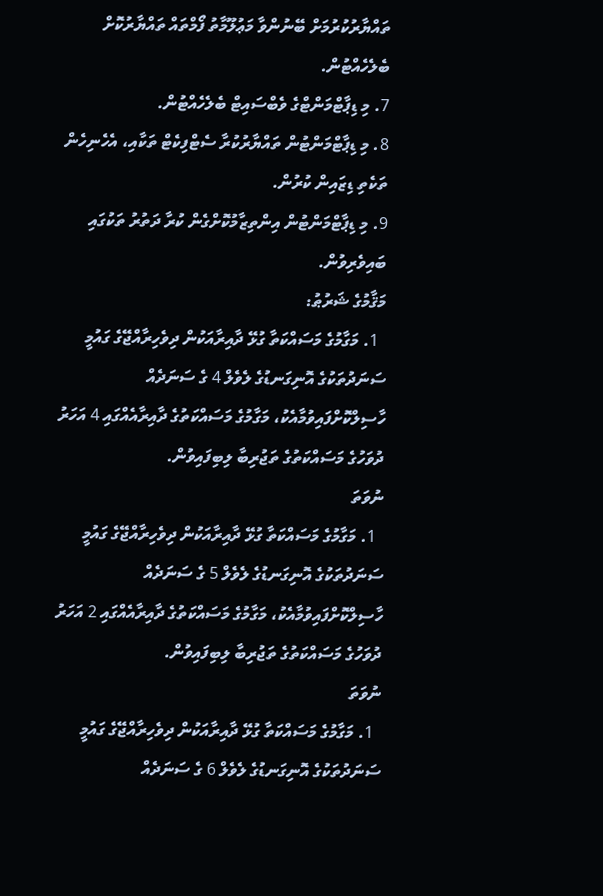ތައްޔާރުކުރުމަށް ބޭނުންވާ މަޢުލޫމާތު ފޯމްތައް ތައްޔާރުކޮށް ބެލެހެއްޓުން.
7. މި ޑިޕާޓްމަންޓްގެ ވެބްސައިޓް ބެލެހެއްޓުން.
8. މި ޑިޕާޓްމަންޓުން ތައްޔާރުކުރާ ސެޓްފިކެޓް ތަކާއި، އެހެނިހެން ތަކެތި ޑިޒައިން ކުރުން.
9. މި ޑިޕާޓްމަންޓުން އިންތިޒާމުކޮށްގެން ކުރާ ދަތުރު ތަކުގައި ބައިވެރިވުން.
މަޤާމުގެ ޝަރުޠު:
  1. މަގާމުގެ މަސައްކަތާ ގުޅޭ ދާއިރާއަކުން ދިވެހިރާއްޖޭގެ ގައުމީ ސަނަދުތަކުގެ އޮނިގަނޑުގެ ލެވެލް 4 ގެ ސަނަދެއް ހާސިލްކޮށްފައިވުމާއެކު، މަގާމުގެ މަސައްކަތުގެ ދާއިރާއެއްގައި 4 އަހަރު ދުވަހުގެ މަސައްކަތުގެ ތަޖުރިބާ ލިބިފައިވުން.
ނުވަތަ
  1. މަގާމުގެ މަސައްކަތާ ގުޅޭ ދާއިރާއަކުން ދިވެހިރާއްޖޭގެ ގައުމީ ސަނަދުތަކުގެ އޮނިގަނޑުގެ ލެވެލް 5 ގެ ސަނަދެއް ހާސިލްކޮށްފައިވުމާއެކު، މަގާމުގެ މަސައްކަތުގެ ދާއިރާއެއްގައި 2 އަހަރު ދުވަހުގެ މަސައްކަތުގެ ތަޖުރިބާ ލިބިފައިވުން.
ނުވަތަ
  1. މަގާމުގެ މަސައްކަތާ ގުޅޭ ދާއިރާއަކުން ދިވެހިރާއްޖޭގެ ގައުމީ ސަނަދުތަކުގެ އޮނިގަނޑުގެ ލެވެލް 6 ގެ ސަނަދެއް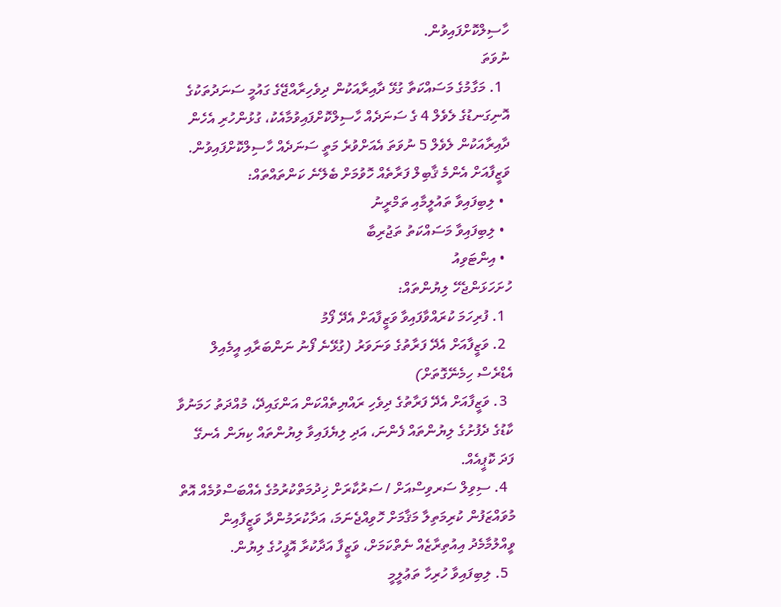ހާސިލްކޮށްފައިވުން.
ނުވަތަ
  1. މަގާމުގެ މަސައްކަތާ ގުޅޭ ދާއިރާއަކުން ދިވެހިރާއްޖޭގެ ގައުމީ ސަނަދުތަކުގެ އޮނިގަނޑުގެ ލެވެލް 4 ގެ ސަނަދެއް ހާސިލްކޮށްފައިވުމާއެކު، ގުޅުންހުރި އެހެން ދާއިރާއަކުން ލެވެލް 5 ނުވަތަ އެއަށްވުރެ މަތީ ސަނަދެއް ހާސިލްކޮށްފައިވުން.
ވަޒީފާއަށް އެންމެ ޤާބިލް ފަރާތެއް ހޮވުމަށް ބެލޭނެ ކަންތައްތައް:
  • ލިބިފައިވާ ތައުލީމާއި ތަމްރީނު
  • ލިބިފައިވާ މަސައްކަތު ތަޖުރިބާ
  • އިންޓަވިއު
ހުށަހަޅަންޖެހޭ ލިޔުންތައް:
  1. ފުރިހަމަ ކުރައްވާފައިވާ ވަޒީފާއަށް އެދޭ ފޯމު
  2. ވަޒީފާއަށް އެދޭ ފަރާތުގެ ވަނަވަރު (ގުޅޭނެ ފޯނު ނަންބަރާއި އީމެއިލް އެޑްރެސް ހިމެނޭގޮތަށް)
  3. ވަޒީފާއަށް އެދޭ ފަރާތުގެ ދިވެހި ރައްޔިތެއްކަން އަންގައިދޭ، މުއްދަތު ހަމަނުވާ ކާޑުގެ ދެފުށުގެ ލިޔުންތައް ފެންނަ، އަދި ލިޔެފައިވާ ލިޔުންތައް ކިޔަން އެނގޭ ފަދަ ކޮޕީއެއް.
  4. ސިވިލް ސަރވިސްއަށް / ސަރުކާރަށް ޚިދުމަތްކުރުމުގެ އެއްބަސްވުމެއް އޮތް މުވައްޒަފުން ކުރިމަތިލާ މަޤާމަށް ހޮވިއްޖެނަމަ، އަދާކުރަމުންދާ ވަޒީފާއިން ވީއްލުމާމެދު އިއުތިރާޒެއް ނެތްކަމަށް، ވަޒީފާ އަދާކުރާ އޮފީހުގެ ލިޔުން.
  5. ލިބިފައިވާ ހުރިހާ ތަޢުލީމީ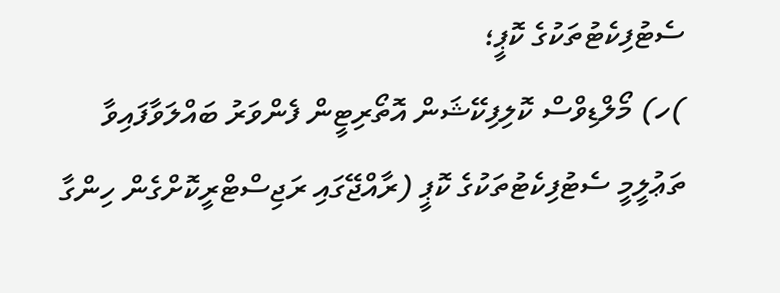ސެޓުފިކެޓުތަކުގެ ކޮޕީ؛
)ހ) މޯލްޑިވްސް ކޮލިފިކޭޝަން އޮތޯރިޓީން ފެންވަރު ބައްލަވާފައިވާ ތަޢުލީމީ ސެޓުފިކެޓުތަކުގެ ކޮޕީ (ރާއްޖޭގައި ރަޖިސްޓްރީކޮށްގެން ހިންގާ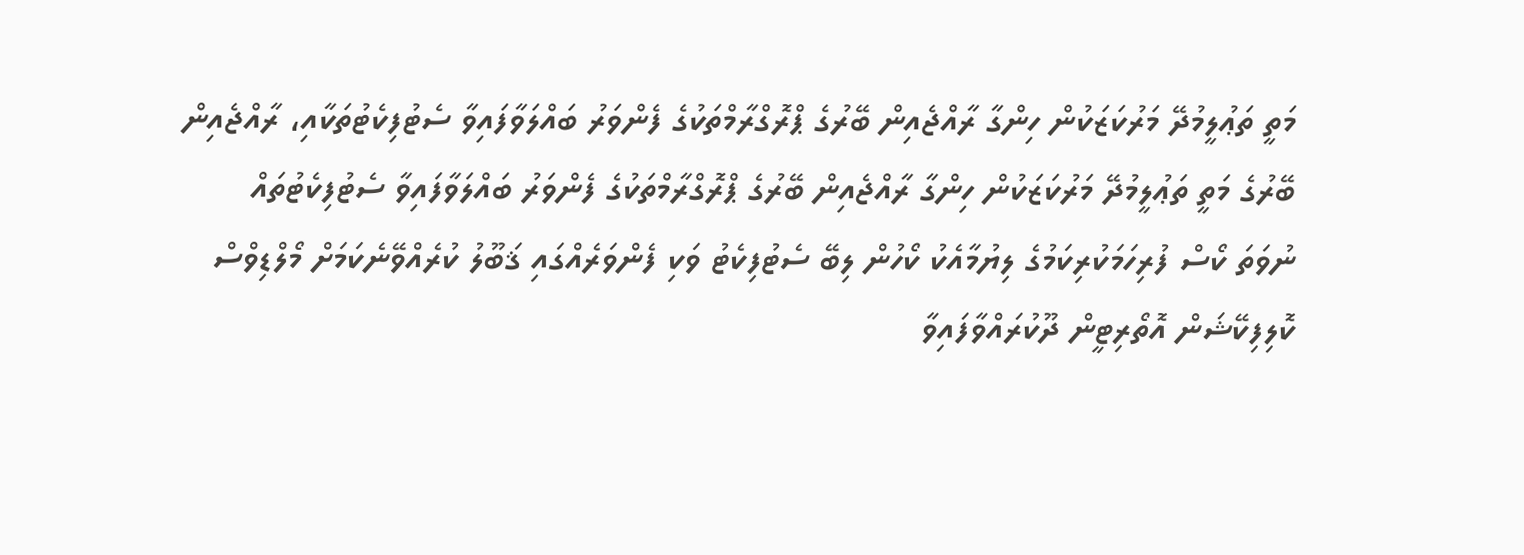މަތީ ތަޢުލީމުދޭ މަރުކަޒަކުން ހިންގާ ރާއްޖެއިން ބޭރުގެ ޕްރޮގްރާމްތަކުގެ ފެންވަރު ބައްލަވާފައިވާ ސެޓުފިކެޓުތަކާއި، ރާއްޖެއިން ބޭރުގެ މަތީ ތަޢުލީމުދޭ މަރުކަޒަކުން ހިންގާ ރާއްޖެއިން ބޭރުގެ ޕްރޮގްރާމްތަކުގެ ފެންވަރު ބައްލަވާފައިވާ ސެޓުފިކެޓުތައް ނުވަތަ ކޯސް ފުރިހަމަކުރިކަމުގެ ލިޔުމާއެކު ކޯހުން ލިބޭ ސެޓުފިކެޓު ވަކި ފެންވަރެއްގައި ޤަބޫލު ކުރެއްވޭނެކަމަށް މޯލްޑިވްސް ކޮލިފިކޭޝަން އޮތޯރިޓީން ދޫކުރައްވާފައިވާ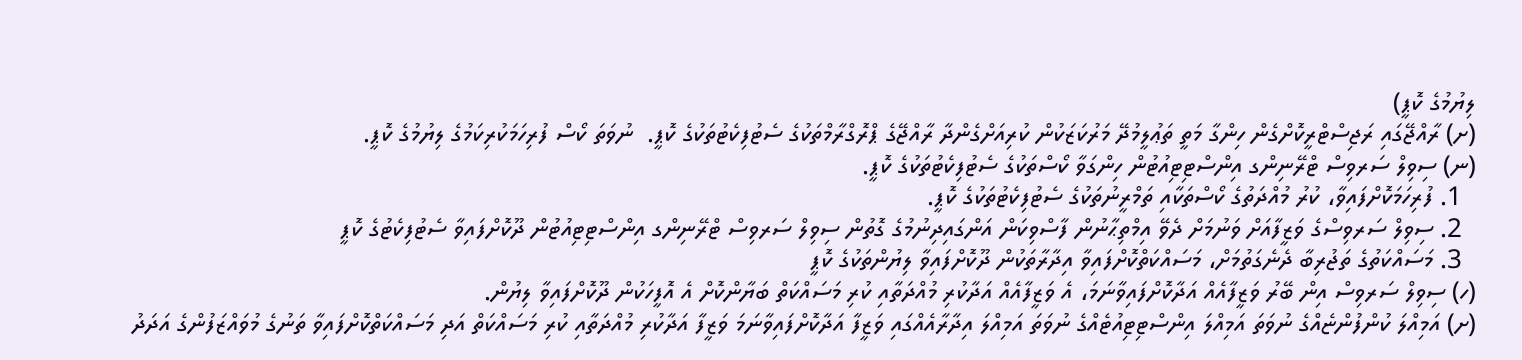ލިޔުމުގެ ކޮޕީ)
(ށ) ރާއްޖޭގައި ރަޖިސްޓްރީކޮށްގެން ހިންގާ މަތީ ތަޢުލީމުދޭ މަރުކަޒަކުން ކުރިއަށްގެންދާ ރާއްޖޭގެ ޕްރޮގްރާމްތަކުގެ ސެޓުފިކެޓުތަކުގެ ކޮޕީ.  ނުވަތަ ކޯސް ފުރިހަމަކުރިކަމުގެ ލިޔުމުގެ ކޮޕީ.
(ނ) ސިވިލް ސަރވިސް ޓްރޭނިންގ އިންސްޓިޓިއުޓުން ހިންގަވާ ކޯސްތަކުގެ ސެޓުފިކެޓުތަކުގެ ކޮޕީ.
  1. ފުރިހަމަކޮށްފައިވާ، ކުރު މުއްދަތުގެ ކޯސްތަކާއި ތަމްރީނުތަކުގެ ސެޓުފިކެޓުތަކުގެ ކޮޕީ.
  2. ސިވިލް ސަރވިސްގެ ވަޒީފާއަށް ވަނުމަށް ދެވޭ އިމްތިޙާނުން ފާސްވިކަން އަންގައިދިނުމުގެ ގޮތުން ސިވިލް ސަރވިސް ޓްރޭނިންގ އިންސްޓިޓިއުޓުން ދޫކޮށްފައިވާ ސެޓުފިކެޓުގެ ކޮޕީ
  3. މަސައްކަތުގެ ތަޖުރިބާ ދެނެގަތުމަށް، މަސައްކަތްކޮށްފައިވާ އިދާރާތަކުން ދޫކޮށްފައިވާ ލިޔުންތަކުގެ ކޮޕީ
(ހ) ސިވިލް ސަރވިސް އިން ބޭރު ވަޒީފާއެއް އަދާކޮށްފައިވާނަމަ، އެ ވަޒީފާއެއް އަދާކުރި މުއްދަތާއި ކުރި މަސައްކަތް ބަޔާންކޮށް އެ އޮފީހަކުން ދޫކޮށްފައިވާ ލިޔުން.
(ށ) އަމިއްލަ ކުންފުންޏެއްގެ ނުވަތަ އަމިއްލަ އިންސްޓިޓިއުޓެއްގެ ނުވަތަ އަމިއްލަ އިދާރާއެއްގައި ވަޒީފާ އަދާކޮށްފައިވާނަމަ ވަޒީފާ އަދާކުރި މުއްދަތާއި ކުރި މަސައްކަތް އަދި މަސައްކަތްކޮށްފައިވާ ތަނުގެ މުވައްޒަފުންގެ އަދަދު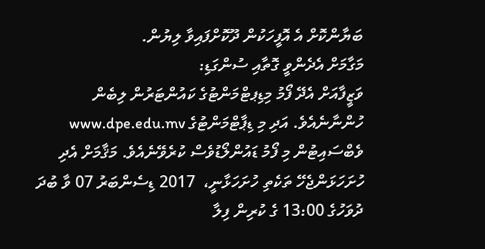ބަޔާންކޮށް އެ އޮފީހަކުން ދޫކޮށްފައިވާ ލިޔުން.
މަގާމަށް އެދެންވީ ގޮތާއި ސުންގަޑި:
ވަޒީފާއަށް އެދޭ ފޯމު މިޑިޕޓްމަންޓުގެ ކައުންޓަރުން ލިބެން ހުންނާނެއެވެ. އަދި މި ޑިޕާޓްމަންޓުގެ www.dpe.edu.mv ވެބްސައިޓުން މި ފޯމު ޑައުންލޯޑުވެސް ކުރެވޭނެއެވެ. މަޤާމަށް އެދި ހުށަހަޅަންޖެހޭ ތަކެތި ހުށަހަޅާނީ،  2017 ޑިސެންބަރު 07 ވާ ބުދަ ދުވަހުގެ 13:00 ގެ ކުރިން ފިލާ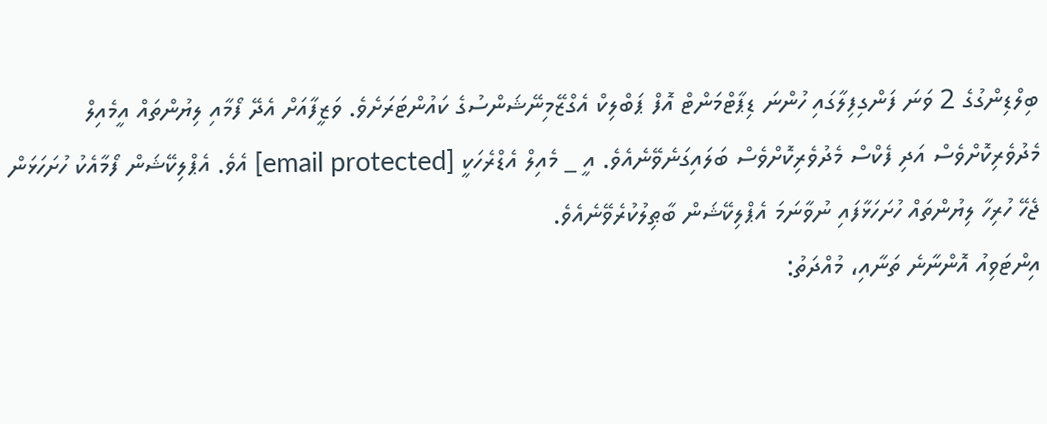ބިލްޑިންގުގެ 2 ވަނަ ފަންގިފިލާގައި ހުންނަ ޑިޕާޓްމަންޓް އޮފް ޕަބްލިކް އެގްޒޭމިނޭޝަންސުގެ ކައުންޓަރަށެވެ. ވަޒީފާއަށް އެދޭ ފޯމާއި ލިޔުންތައް އީމެއިލް މެދުވެރިކޮށްވެސް އަދި ފެކްސް މެދުވެރިކޮށްވެސް ބަލައިގަނެވޭނެއެވެ. އީ _ މެއިލް އެޑްރެހަކީ [email protected] އެވެ. އެޕްލިކޭޝަން ފޯމާއެކު ހުށަހަޅަން ޖެހޭ ހުރިހާ ލިޔުންތައް ހުށަހަޅާފައި ނުވާނަމަ އެޕްލިކޭޝަން ބާޠިލުކުރެވޭނެއެވެ.
އިންޓަވިއު އޮންނާނެ ތަނާއި، މުއްދަތު: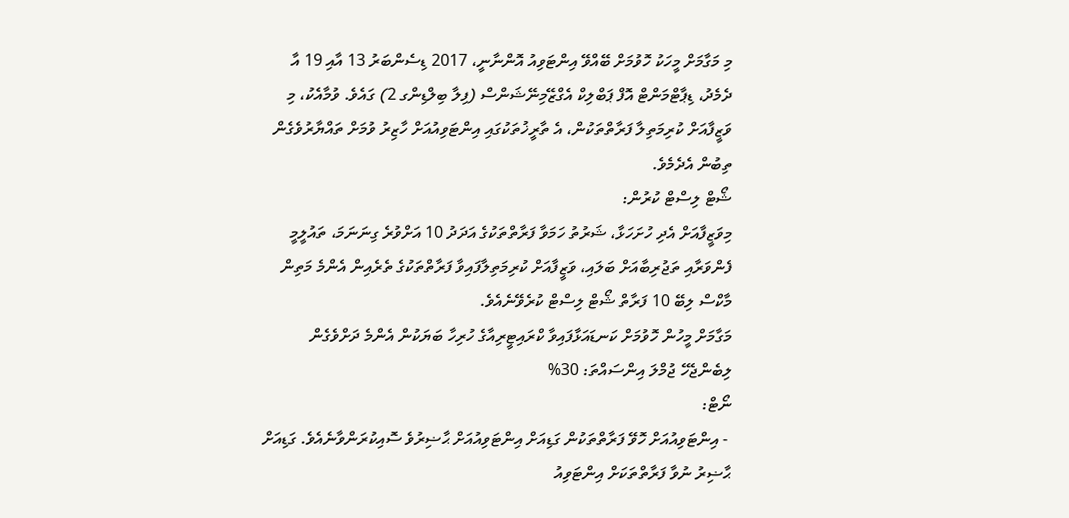މި މަގާމަށް މީހަކު ހޮވުމަށް ބޭއްވޭ އިންޓަވިއު އޮންނާނީ، 2017 ޑިސެންބަރު 13 އާއި 19 އާ ދެމެދު، ޑިޕާޓްމަންޓް އޮފް ޕަބްލިކް އެގްޒޭމިނޭޝަންސް (ފިލާ ބިލްޑިންގ 2) ގައެވެ. ވުމާއެކު، މި ވަޒީފާއަށް ކުރިމަތިލާ ފަރާތްތަކުން، އެ ތާރީޚުތަކުގައި އިންޓަވިއުއަށް ހާޒިރު ވުމަށް ތައްޔާރުވެގެން ތިބުން އެދެމެވެ.
ޝޯޓް ލިސްޓް ކުރުން:
މިވަޒީފާއަށް އެދި ހުށަހަޅާ، ޝަރުތު ހަމަވާ ފަރާތްތަކުގެ އަދަދު 10 އަށްވުރެ ގިނަނަމަ، ތައުލީމީ ފެންވަރާއި ތަޖުރިބާއަށް ބަލައި، ވަޒީފާއަށް ކުރިމަތިލާފައިވާ ފަރާތްތަކުގެ ތެރެއިން އެންމެ މަތިން މާކްސް ލިބޭ 10 ފަރާތް ޝޯޓް ލިސްޓް ކުރެވޭނެއެވެ.
މަގާމަށް މީހުން ހޮވުމަށް ކަނޑައަޅާފައިވާ ކްރައިޓީރިއާގެ ހުރިހާ ބަޔަކުން އެންމެ ދަށްވެގެން ލިބެންޖެހޭ ޖުމްލަ އިންސައްތަ: 30%
ނޯޓް:
 - އިންޓަވިއުއަށް ހޮވޭ ފަރާތްތަކުން ގަޑިއަށް އިންޓަވިއުއަށް ޙާޟިރުވެ ސޮއިކުރަންވާނެއެވެ. ގަޑިއަށް ޙާޟިރު ނުވާ ފަރާތްތަކަށް އިންޓަވިއު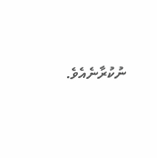ނުކުރާނެއެވެ.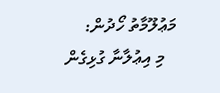މަޢުލޫމާތު ހޯދުން:
   މި އިޢުލާނާ ގުޅިގެން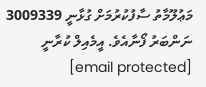މަޢުލޫމާތު ސާފުކުރުމަށް ގުޅާނީ 3009339 ނަންބަރު ފޯނާއެވެ. އީމެއިލް ކުރާނީ [email protected]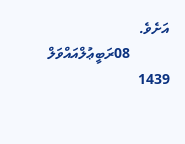އަށެވެ.
           08ރަބީޢުލްއައްވަލް 1439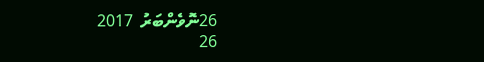26ނޮވެންބަރު  2017
26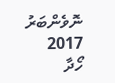ނޮވެންބަރު 2017
ހޯދާ